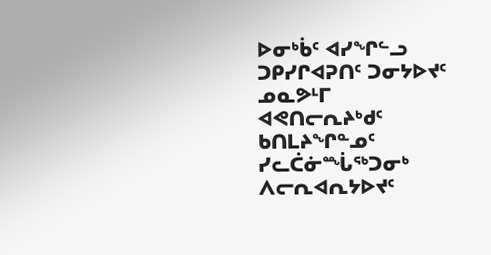ᐅᓂᒃᑳᑦ ᐊᓯᖏᓪᓗ ᑐᑭᓯᒋᐊᕈᑎᑦ ᑐᓂᔭᐅᔪᑦ ᓄᓇᕗᒻᒥ ᐊᕙᑎᓕᕆᔨᒃᑯᑦ ᑲᑎᒪᔨᖏᓐᓄᑦ ᓯᓚᑖᓃᙶᖅᑐᓂᒃ ᐱᓕᕆᐊᕆᔭᐅᔪᑦ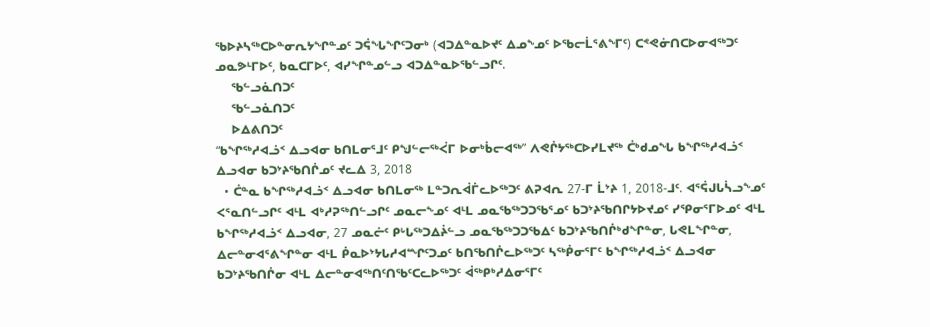ᖃᐅᔨᓴᖅᑕᐅᓐᓂᕆᔭᖏᓐᓄᑦ ᑐᕌᖓᖏᑦᑐᓂᒃ (ᐊᑐᐃᓐᓇᐅᔪᑦ ᐃᓄᖕᓄᑦ ᐅᖃᓕᒫᕐᕕᖕᒥᑦ) ᑕᕝᕙᓃᑎᑕᐅᓂᐊᖅᑐᑦ ᓄᓇᕗᒻᒥᐅᑦ, ᑲᓇᑕᒥᐅᑦ, ᐊᓯᖏᓐᓄᓪᓗ ᐊᑐᐃᓐᓇᐅᖃᓪᓗᒋᑦ.
    ᖃᓪᓗᓈᑎᑐᑦ
    ᖃᓪᓗᓈᑎᑐᑦ
    ᐅᐃᕕᑎᑐᑦ
“ᑲᖏᖅᓱᐊᓘᑉ ᐃᓗᐊᓂ ᑲᑎᒪᓂᕐᒧᑦ ᑭᖑᓪᓕᖅᐹᒥ ᐅᓂᒃᑳᓕᐊᖅ” ᐱᕙᒌᔭᖅᑕᐅᓯᒪᔪᖅ ᑖᒃᑯᓄᖓ ᑲᖏᖅᓱᐊᓘᑉ ᐃᓗᐊᓂ ᑲᑐᔾᔨᖃᑎᒌᓄᑦ ᔪᓚᐃ 3, 2018
  • ᑖᓐᓇ ᑲᖏᖅᓱᐊᓘᑉ ᐃᓗᐊᓂ ᑲᑎᒪᓂᖅ ᒪᓐᑐᕆᐋᒦᓚᐅᖅᑐᑦ ᕕᕈᐊᕆ 27-ᒥ ᒫᔾᔨ 1, 2018-ᒧᑦ. ᐊᕐᕌᒍᒐᓵᓗᖕᓄᑦ ᐸᕐᓇᑎᓪᓗᒋᑦ ᐊᒻᒪ ᐊᒃᓱᕈᖅᑎᓪᓗᒋᑦ ᓄᓇᓕᖕᓄᑦ ᐊᒻᒪ ᓄᓇᖃᖅᑐᑐᖃᕐᓄᑦ ᑲᑐᔾᔨᖃᑎᒋᔭᐅᔪᓄᑦ ᓯᕿᓂᕐᒥᐅᓄᑦ ᐊᒻᒪ ᑲᖏᖅᓱᐊᓘᑉ ᐃᓗᐊᓂ, 27 ᓄᓇᓖᑦ ᑭᒡᒐᖅᑐᐃᔩᓪᓗ ᓄᓇᖃᖅᑐᑐᖃᐃᑦ ᑲᑐᔾᔨᖃᑎᒌᒃᑯᖏᓐᓂ, ᒐᕙᒪᖏᓐᓂ, ᐃᓕᓐᓂᐊᕐᕕᖏᓐᓂ ᐊᒻᒪ ᑮᓇᐅᔾᔭᒐᓱᐊᙱᑦᑐᓄᑦ ᑲᑎᖃᑎᒌᓚᐅᖅᑐᑦ ᓴᖅᑮᓂᕐᒥᑦ ᑲᖏᖅᓱᐊᓘᑉ ᐃᓗᐊᓂ ᑲᑐᔾᔨᖃᑎᒌᓂ ᐊᒻᒪ ᐃᓕᓐᓂᐊᖅᑎᑦᑎᖃᑦᑕᓚᐅᖅᑐᑦ ᐋᖅᑭᒃᓱᐃᓂᕐᒥᑦ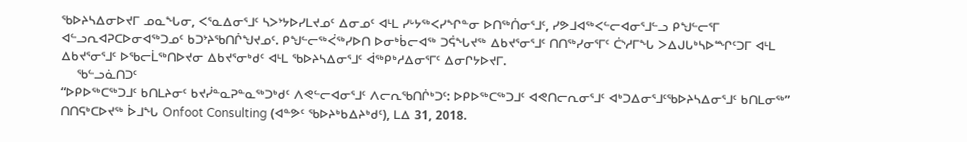ᖃᐅᔨᓴᐃᓂᐅᔪᒥ ᓄᓇᖓᓂ, ᐸᕐᓇᐃᓂᕐᒧᑦ ᓴᐳᔾᔭᐅᓯᒪᔪᓄᑦ ᐃᓂᓄᑦ ᐊᒻᒪ ᓯᒡᔭᖅᐸᓯᖏᓐᓂ ᐅᑎᖅᑏᓂᕐᒧᑦ, ᓯᕗᒧᐊᖅᐸᓪᓕᐊᓂᕐᒧᓪᓗ ᑭᖑᓪᓕᕐᒥ ᐊᓪᓗᕆᐊᕈᑕᐅᓂᐊᖅᑐᓄᑦ ᑲᑐᔾᔨᖃᑎᒌᖑᔪᓄᑦ. ᑭᖑᓪᓕᖅᐹᖅᓯᐅᑎ ᐅᓂᒃᑳᓕᐊᖅ ᑐᕌᖓᔪᖅ ᐃᑲᔪᕐᓂᕐᒧᑦ ᑎᑎᖅᓯᓂᕐᒥᑦ ᑖᔅᓱᒥᖓ ᐳᐃᒍᒐᒃᓴᐅᙱᑦᑐᒥ ᐊᒻᒪ ᐃᑲᔪᕐᓂᕐᒧᑦ ᐅᖃᓕᒫᖅᑎᐅᔪᓂ ᐃᑲᔪᕐᓂᒃᑯᑦ ᐊᒻᒪ ᖃᐅᔨᓴᐃᓂᕐᒧᑦ ᐋᖅᑭᒃᓱᐃᓂᕐᒥᑦ ᐃᓂᒋᔭᐅᔪᒥ.
    ᖃᓪᓗᓈᑎᑐᑦ
“ᐅᑭᐅᖅᑕᖅᑐᒧᑦ ᑲᑎᒪᔨᓂᑦ ᑲᔪᓰᓐᓇᕈᓐᓇᖅᑐᒃᑯᑦ ᐱᕙᓪᓕᐊᓂᕐᒧᑦ ᐱᓕᕆᖃᑎᒌᒃᑐᑦ: ᐅᑭᐅᖅᑕᖅᑐᒧᑦ ᐊᕙᑎᓕᕆᓂᕐᒧᑦ ᐊᒃᑐᐃᓂᕐᒧᑦᖃᐅᔨᓴᐃᓂᕐᒧᑦ ᑲᑎᒪᓂᖅ” ᑎᑎᕋᒃᑕᐅᔪᖅ ᐆᒧᖓ Onfoot Consulting (ᐊᓐᕗᑦ ᖃᐅᔨᒃᑲᐃᔨᒃᑯᑦ), ᒪᐃ 31, 2018.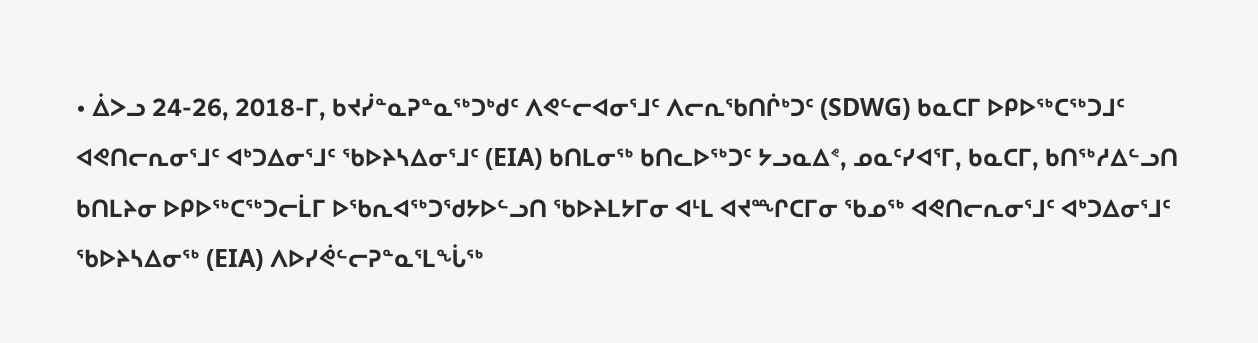• ᐄᐳᓗ 24-26, 2018-ᒥ, ᑲᔪᓰᓐᓇᕈᓐᓇᖅᑐᒃᑯᑦ ᐱᕙᓪᓕᐊᓂᕐᒧᑦ ᐱᓕᕆᖃᑎᒌᒃᑐᑦ (SDWG) ᑲᓇᑕᒥ ᐅᑭᐅᖅᑕᖅᑐᒧᑦ ᐊᕙᑎᓕᕆᓂᕐᒧᑦ ᐊᒃᑐᐃᓂᕐᒧᑦ ᖃᐅᔨᓴᐃᓂᕐᒧᑦ (EIA) ᑲᑎᒪᓂᖅ ᑲᑎᓚᐅᖅᑐᑦ ᔭᓗᓇᐃᕝ, ᓄᓇᑦᓯᐊᕐᒥ, ᑲᓇᑕᒥ, ᑲᑎᖅᓱᐃᓪᓗᑎ ᑲᑎᒪᔨᓂ ᐅᑭᐅᖅᑕᖅᑐᓕᒫᒥ ᐅᖃᕆᐊᖅᑐᖁᔭᐅᓪᓗᑎ ᖃᐅᔨᒪᔭᒥᓂ ᐊᒻᒪ ᐊᔪᙱᑕᒥᓂ ᖃᓄᖅ ᐊᕙᑎᓕᕆᓂᕐᒧᑦ ᐊᒃᑐᐃᓂᕐᒧᑦ ᖃᐅᔨᓴᐃᓂᖅ (EIA) ᐱᐅᓯᕚᓪᓕᕈᓐᓇᕐᒪᖔᖅ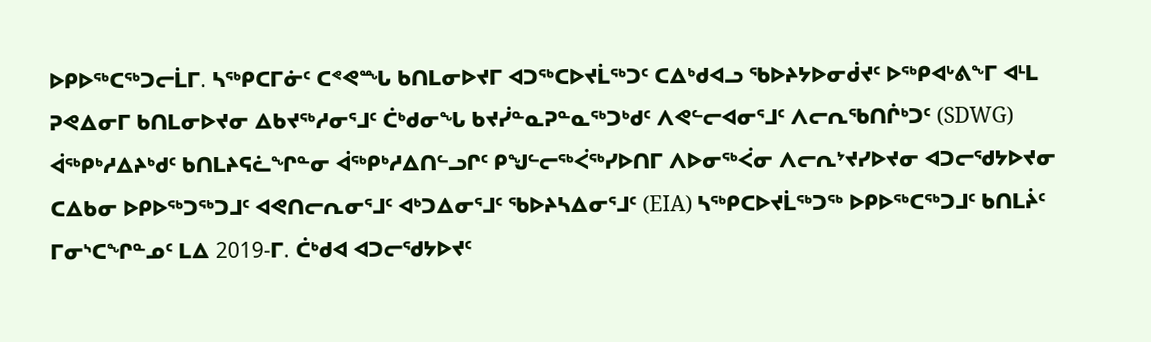ᐅᑭᐅᖅᑕᖅᑐᓕᒫᒥ. ᓴᖅᑭᑕᒥᓃᑦ ᑕᕝᕙᙵ ᑲᑎᒪᓂᐅᔪᒥ ᐊᑐᖅᑕᐅᔪᒫᖅᑐᑦ ᑕᐃᒃᑯᐊᓗ ᖃᐅᔨᔭᐅᓂᑰᔪᑦ ᐅᖅᑭᐊᒡᕕᖕᒥ ᐊᒻᒪ ᕈᕙᐃᓂᒥ ᑲᑎᒪᓂᐅᔪᓂ ᐃᑲᔪᖅᓱᓂᕐᒧᑦ ᑖᒃᑯᓂᖓ ᑲᔪᓰᓐᓇᕈᓐᓇᖅᑐᒃᑯᑦ ᐱᕙᓪᓕᐊᓂᕐᒧᑦ ᐱᓕᕆᖃᑎᒌᒃᑐᑦ (SDWG) ᐋᖅᑭᒃᓱᐃᔨᒃᑯᑦ ᑲᑎᒪᔨᕋᓛᖏᓐᓂ ᐋᖅᑭᒃᓱᐃᑎᓪᓗᒋᑦ ᑭᖑᓪᓕᖅᐹᖅᓯᐅᑎᒥ ᐱᐅᓂᖅᐹᓂ ᐱᓕᕆᔾᔪᓯᐅᔪᓂ ᐊᑐᓕᖁᔭᐅᔪᓂ ᑕᐃᑲᓂ ᐅᑭᐅᖅᑐᖅᑐᒧᑦ ᐊᕙᑎᓕᕆᓂᕐᒧᑦ ᐊᒃᑐᐃᓂᕐᒧᑦ ᖃᐅᔨᓴᐃᓂᕐᒧᑦ (EIA) ᓴᖅᑭᑕᐅᔪᒫᖅᑐᖅ ᐅᑭᐅᖅᑕᖅᑐᒧᑦ ᑲᑎᒪᔩᑦ ᒥᓂᔅᑕᖏᓐᓄᑦ ᒪᐃ 2019-ᒥ. ᑖᒃᑯᐊ ᐊᑐᓕᖁᔭᐅᔪᑦ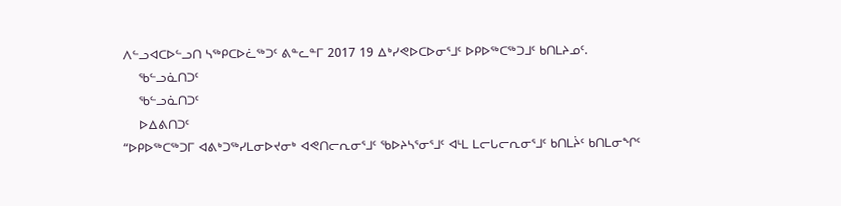ᐱᓪᓗᐊᑕᐅᓪᓗᑎ ᓴᖅᑭᑕᐅᓛᖅᑐᑦ ᕕᓐᓚᓐᒥ 2017 19 ᐃᒃᓯᕙᐅᑕᐅᓂᕐᒧᑦ ᐅᑭᐅᖅᑕᖅᑐᒧᑦ ᑲᑎᒪᔨᓄᑦ.
    ᖃᓪᓗᓈᑎᑐᑦ
    ᖃᓪᓗᓈᑎᑐᑦ
    ᐅᐃᕕᑎᑐᑦ
“ᐅᑭᐅᖅᑕᖅᑐᒥ ᐊᕕᒃᑐᖅᓯᒪᓂᐅᔪᓂᒃ ᐊᕙᑎᓕᕆᓂᕐᒧᑦ ᖃᐅᔨᓴᕐᓂᕐᒧᑦ ᐊᒻᒪ ᒪᓕᒐᓕᕆᓂᕐᒧᑦ ᑲᑎᒪᔩᑦ ᑲᑎᒪᓂᖏᑦ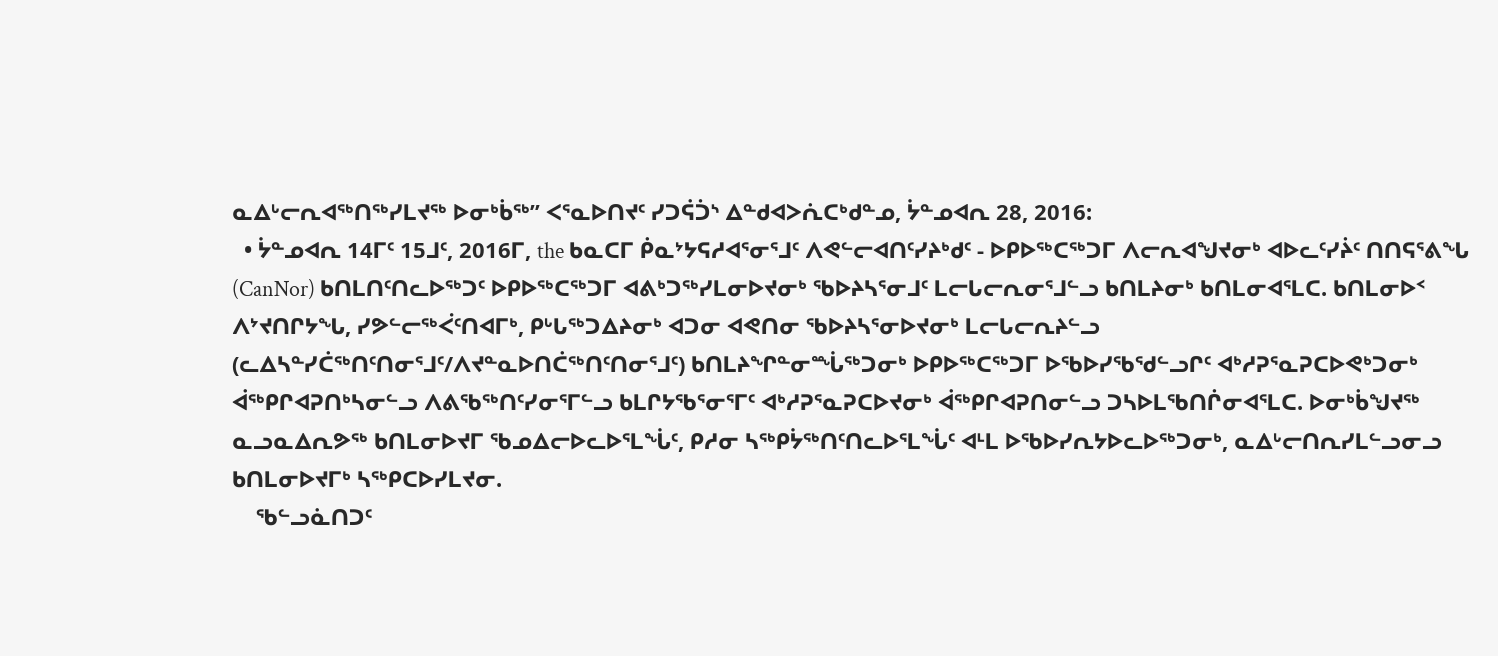ᓇᐃᒡᓕᕆᐊᖅᑎᖅᓯᒪᔪᖅ ᐅᓂᒃᑳᖅ” ᐸᕐᓇᐅᑎᔪᑦ ᓯᑐᕌᑑᔅ ᐃᓐᑯᐊᐳᕇᑕᒃᑯᓐᓄ, ᔮᓐᓄᐊᕆ 28, 2016:
  • ᔮᓐᓄᐊᕆ 14ᒥᑦ 15ᒧᑦ, 2016ᒥ, the ᑲᓇᑕᒥ ᑮᓇᔾᔭᕋᓱᐊᕐᓂᕐᒧᑦ ᐱᕙᓪᓕᐊᑎᑦᓯᔨᒃᑯᑦ - ᐅᑭᐅᖅᑕᖅᑐᒥ ᐱᓕᕆᐊᖑᔪᓂᒃ ᐊᐅᓚᑦᓯᔩᑦ ᑎᑎᕋᕐᕕᖓ (CanNor) ᑲᑎᒪᑎᑦᑎᓚᐅᖅᑐᑦ ᐅᑭᐅᖅᑕᖅᑐᒥ ᐊᕕᒃᑐᖅᓯᒪᓂᐅᔪᓂᒃ ᖃᐅᔨᓴᕐᓂᒧᑦ ᒪᓕᒐᓕᕆᓂᕐᒧᓪᓗ ᑲᑎᒪᔨᓂᒃ ᑲᑎᒪᓂᐊᕐᒪᑕ. ᑲᑎᒪᓂᐅᑉ ᐱᔾᔪᑎᒋᔭᖓ, ᓯᕗᓪᓕᖅᐹᑦᑎᐊᒥᒃ, ᑭᒡᒐᖅᑐᐃᔨᓂᒃ ᐊᑐᓂ ᐊᕙᑎᓂ ᖃᐅᔨᓴᕐᓂᐅᔪᓂᒃ ᒪᓕᒐᓕᕆᔨᓪᓗ (ᓚᐃᓴᓐᓯᑖᖅᑎᑦᑎᓂᕐᒧᑦ/ᐱᔪᓐᓇᐅᑎᑖᖅᑎᑦᑎᓂᕐᒧᑦ) ᑲᑎᒪᔨᖏᓐᓂᙶᖅᑐᓂᒃ ᐅᑭᐅᖅᑕᖅᑐᒥ ᐅᖃᐅᓯᖃᖁᓪᓗᒋᑦ ᐊᒃᓱᕈᕐᓇᕈᑕᐅᕙᒃᑐᓂᒃ ᐋᖅᑭᒋᐊᕈᑎᒃᓴᓂᓪᓗ ᐱᕕᖃᖅᑎᑦᓯᓂᕐᒥᓪᓗ ᑲᒪᒋᔭᖃᕐᓂᕐᒥᑦ ᐊᒃᓱᕈᕐᓇᕈᑕᐅᔪᓂᒃ ᐋᖅᑭᒋᐊᕈᑎᓂᓪᓗ ᑐᓴᐅᒪᖃᑎᒌᓂᐊᕐᒪᑕ. ᐅᓂᒃᑳᖑᔪᖅ ᓇᓗᓇᐃᕆᕗᖅ ᑲᑎᒪᓂᐅᔪᒥ ᖃᓄᐃᓕᐅᓚᐅᕐᒪᖔᑦ, ᑭᓱᓂ ᓴᖅᑭᔮᖅᑎᑦᑎᓚᐅᕐᒪᖔᑦ ᐊᒻᒪ ᐅᖃᐅᓯᕆᔭᐅᓚᐅᖅᑐᓂᒃ, ᓇᐃᒡᓕᑎᕆᓯᒪᓪᓗᓂᓗ ᑲᑎᒪᓂᐅᔪᒥᒃ ᓴᖅᑭᑕᐅᓯᒪᔪᓂ.
    ᖃᓪᓗᓈᑎᑐᑦ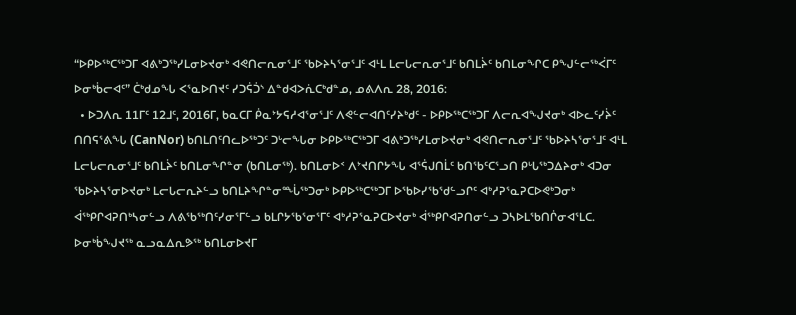“ᐅᑭᐅᖅᑕᖅᑐᒥ ᐊᕕᒃᑐᖅᓯᒪᓂᐅᔪᓂᒃ ᐊᕙᑎᓕᕆᓂᕐᒧᑦ ᖃᐅᔨᓴᕐᓂᕐᒧᑦ ᐊᒻᒪ ᒪᓕᒐᓕᕆᓂᕐᒧᑦ ᑲᑎᒪᔩᑦ ᑲᑎᒪᓂᖏᑕ ᑭᖑᓪᓕᖅᐹᒥᑦ ᐅᓂᒃᑳᓕᐊᑦ” ᑖᒃᑯᓄᖓ ᐸᕐᓇᐅᑎᔪᑦ ᓯᑐᕌᑑᔅ ᐃᓐᑯᐊᐳᕇᑕᒃᑯᓐᓄ, ᓄᕕᐱᕆ 28, 2016:
  • ᐅᑐᐱᕆ 11ᒥᑦ 12ᒧᑦ, 2016ᒥ, ᑲᓇᑕᒥ ᑮᓇᔾᔭᕋᓱᐊᕐᓂᕐᒧᑦ ᐱᕙᓪᓕᐊᑎᑦᓯᔨᒃᑯᑦ - ᐅᑭᐅᖅᑕᖅᑐᒥ ᐱᓕᕆᐊᖑᔪᓂᒃ ᐊᐅᓚᑦᓯᔩᑦ ᑎᑎᕋᕐᕕᖓ (CanNor) ᑲᑎᒪᑎᑦᑎᓚᐅᖅᑐᑦ ᑐᒡᓕᖓᓂ ᐅᑭᐅᖅᑕᖅᑐᒥ ᐊᕕᒃᑐᖅᓯᒪᓂᐅᔪᓂᒃ ᐊᕙᑎᓕᕆᓂᕐᒧᑦ ᖃᐅᔨᓴᕐᓂᕐᒧᑦ ᐊᒻᒪ ᒪᓕᒐᓕᕆᓂᕐᒧᑦ ᑲᑎᒪᔩᑦ ᑲᑎᒪᓂᖏᓐᓂ (ᑲᑎᒪᓂᖅ). ᑲᑎᒪᓂᐅᑉ ᐱᔾᔪᑎᒋᔭᖓ ᐊᕐᕌᒍᑎᒫᑦ ᑲᑎᖃᑦᑕᕐᓗᑎ ᑭᒡᒐᖅᑐᐃᔨᓂᒃ ᐊᑐᓂ ᖃᐅᔨᓴᕐᓂᐅᔪᓂᒃ ᒪᓕᒐᓕᕆᔨᓪᓗ ᑲᑎᒪᔨᖏᓐᓂᙶᖅᑐᓂᒃ ᐅᑭᐅᖅᑕᖅᑐᒥ ᐅᖃᐅᓯᖃᖁᓪᓗᒋᑦ ᐊᒃᓱᕈᕐᓇᕈᑕᐅᕙᒃᑐᓂᒃ ᐋᖅᑭᒋᐊᕈᑎᒃᓴᓂᓪᓗ ᐱᕕᖃᖅᑎᑦᓯᓂᕐᒥᓪᓗ ᑲᒪᒋᔭᖃᕐᓂᕐᒥᑦ ᐊᒃᓱᕈᕐᓇᕈᑕᐅᔪᓂᒃ ᐋᖅᑭᒋᐊᕈᑎᓂᓪᓗ ᑐᓴᐅᒪᖃᑎᒌᓂᐊᕐᒪᑕ. ᐅᓂᒃᑳᖑᔪᖅ ᓇᓗᓇᐃᕆᕗᖅ ᑲᑎᒪᓂᐅᔪᒥ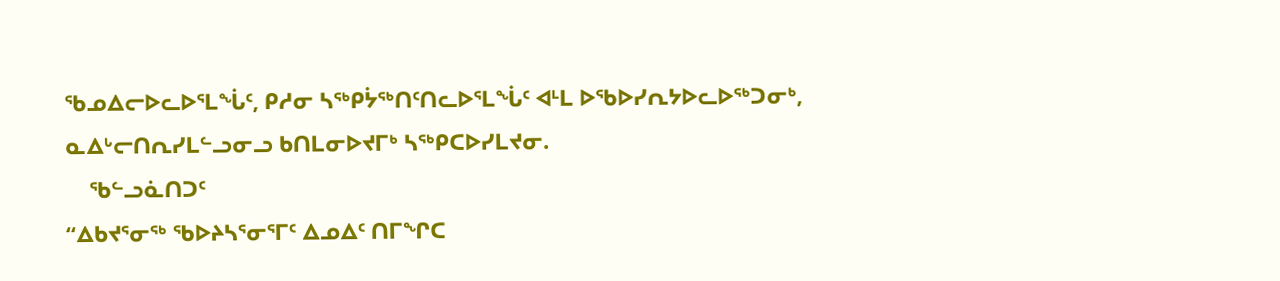ᖃᓄᐃᓕᐅᓚᐅᕐᒪᖔᑦ, ᑭᓱᓂ ᓴᖅᑭᔮᖅᑎᑦᑎᓚᐅᕐᒪᖔᑦ ᐊᒻᒪ ᐅᖃᐅᓯᕆᔭᐅᓚᐅᖅᑐᓂᒃ, ᓇᐃᒡᓕᑎᕆᓯᒪᓪᓗᓂᓗ ᑲᑎᒪᓂᐅᔪᒥᒃ ᓴᖅᑭᑕᐅᓯᒪᔪᓂ.
    ᖃᓪᓗᓈᑎᑐᑦ
“ᐃᑲᔪᕐᓂᖅ ᖃᐅᔨᓴᕐᓂᕐᒥᑦ ᐃᓄᐃᑦ ᑎᒥᖏᑕ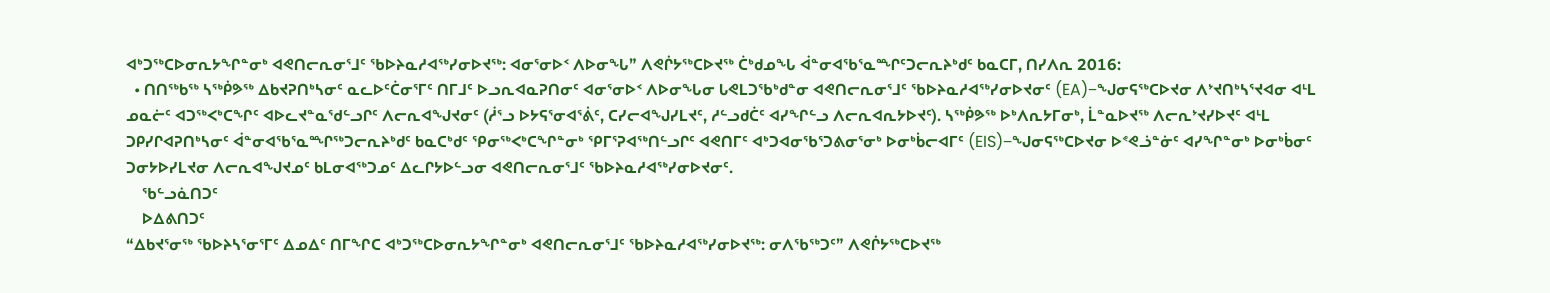ᐊᒃᑐᖅᑕᐅᓂᕆᔭᖏᓐᓂᒃ ᐊᕙᑎᓕᕆᓂᕐᒧᑦ ᖃᐅᔨᓇᓱᐊᖅᓯᓂᐅᔪᖅ: ᐊᓂᕐᓂᐅᑉ ᐱᐅᓂᖓ” ᐱᕙᒌᔭᖅᑕᐅᔪᖅ ᑖᒃᑯᓄᖓ ᐋᓐᓂᐊᖃᕐᓇᙱᑦᑐᓕᕆᔨᒃᑯᑦ ᑲᓇᑕᒥ, ᑎᓯᐱᕆ 2016:
  • ᑎᑎᖅᑲᖅ ᓴᖅᑮᕗᖅ ᐃᑲᔪᕈᑎᒃᓴᓂᑦ ᓇᓚᐅᑦᑖᓂᕐᒥᑦ ᑎᒥᒧᑦ ᐅᓗᕆᐊᓇᕈᑎᓂᑦ ᐊᓂᕐᓂᐅᑉ ᐱᐅᓂᖓᓂ ᒐᕙᒪᑐᖃᒃᑯᓐᓂ ᐊᕙᑎᓕᕆᓂᕐᒧᑦ ᖃᐅᔨᓇᓱᐊᖅᓯᓂᐅᔪᓂᑦ (EA)−ᖑᓂᕋᖅᑕᐅᔪᓂ ᐱᔾᔪᑎᒃᓴᕐᔪᐊᓂ ᐊᒻᒪ ᓄᓇᓖᑦ ᐊᑐᖅᐸᒃᑕᖏᑦ ᐊᐅᓚᔪᓐᓇᖁᓪᓗᒋᑦ ᐱᓕᕆᐊᖑᔪᓂᑦ (ᓲᕐᓗ ᐅᔭᕋᕐᓂᐊᕐᕖᑦ, ᑕᓯᓕᐊᖑᓯᒪᔪᑦ, ᓱᓪᓗᑯᑖᑦ ᐊᓯᖏᓪᓗ ᐱᓕᕆᐊᕆᔭᐅᔪᑦ). ᓴᖅᑮᕗᖅ ᐅᒃᐱᕆᔭᒥᓂᒃ, ᒫᓐᓇᐅᔪᖅ ᐱᓕᕆᔾᔪᓯᐅᔪᑦ ᐊᒻᒪ ᑐᑭᓯᒋᐊᕈᑎᒃᓴᓂᑦ ᐋᓐᓂᐊᖃᕐᓇᙱᖅᑐᓕᕆᔨᒃᑯᑦ ᑲᓇᑕᒃᑯᑦ ᕿᓂᖅᐸᒃᑕᖏᓐᓂᒃ ᕿᒥᕐᕈᐊᖅᑎᓪᓗᒋᑦ ᐊᕙᑎᒥᑦ ᐊᒃᑐᐊᓂᖃᕐᑐᕕᓂᕐᓂᒃ ᐅᓂᒃᑳᓕᐊᒥᑦ (EIS)−ᖑᓂᕋᖅᑕᐅᔪᓂ ᐅᕝᕙᓘᓐᓃᑦ ᐊᓯᖏᓐᓂᒃ ᐅᓂᒃᑳᓂᑦ ᑐᓂᔭᐅᓯᒪᔪᓂ ᐱᓕᕆᐊᖑᔪᓄᑦ ᑲᒪᓂᐊᖅᑐᓄᑦ ᐃᓚᒋᔭᐅᓪᓗᓂ ᐊᕙᑎᓕᕆᓂᕐᒧᑦ ᖃᐅᔨᓇᓱᐊᖅᓯᓂᐅᔪᓂᑦ.
    ᖃᓪᓗᓈᑎᑐᑦ
    ᐅᐃᕕᑎᑐᑦ
“ᐃᑲᔪᕐᓂᖅ ᖃᐅᔨᓴᕐᓂᕐᒥᑦ ᐃᓄᐃᑦ ᑎᒥᖏᑕ ᐊᒃᑐᖅᑕᐅᓂᕆᔭᖏᓐᓂᒃ ᐊᕙᑎᓕᕆᓂᕐᒧᑦ ᖃᐅᔨᓇᓱᐊᖅᓯᓂᐅᔪᖅ: ᓂᐱᖃᖅᑐᑦ” ᐱᕙᒌᔭᖅᑕᐅᔪᖅ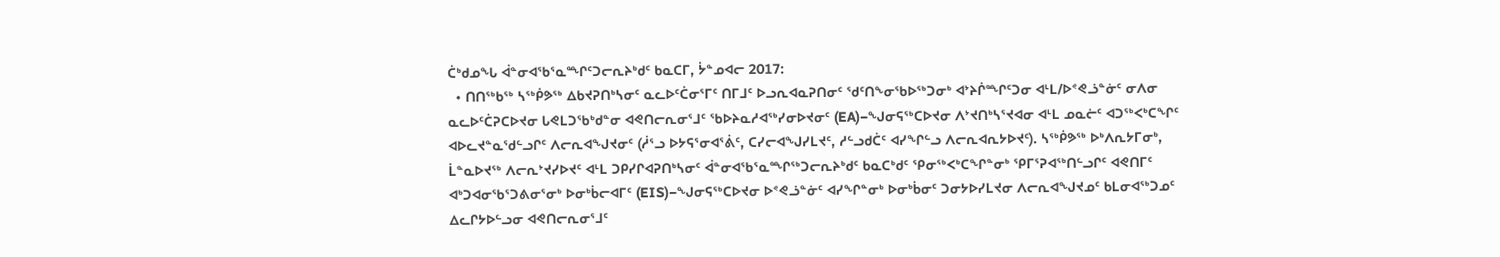ᑖᒃᑯᓄᖓ ᐋᓐᓂᐊᖃᕐᓇᙱᑦᑐᓕᕆᔨᒃᑯᑦ ᑲᓇᑕᒥ, ᔮᓐᓄᐊᓕ 2017:
  • ᑎᑎᖅᑲᖅ ᓴᖅᑮᕗᖅ ᐃᑲᔪᕈᑎᒃᓴᓂᑦ ᓇᓚᐅᑦᑖᓂᕐᒥᑦ ᑎᒥᒧᑦ ᐅᓗᕆᐊᓇᕈᑎᓂᑦ ᖁᑦᑎᖕᓂᖃᐅᖅᑐᓂᒃ ᐊᔾᔨᒌᙱᑦᑐᓂ ᐊᒻᒪ/ᐅᕝᕙᓘᓐᓃᑦ ᓂᐱᓂ ᓇᓚᐅᑦᑖᕈᑕᐅᔪᓂ ᒐᕙᒪᑐᖃᒃᑯᓐᓂ ᐊᕙᑎᓕᕆᓂᕐᒧᑦ ᖃᐅᔨᓇᓱᐊᖅᓯᓂᐅᔪᓂᑦ (EA)−ᖑᓂᕋᖅᑕᐅᔪᓂ ᐱᔾᔪᑎᒃᓴᕐᔪᐊᓂ ᐊᒻᒪ ᓄᓇᓖᑦ ᐊᑐᖅᐸᒃᑕᖏᑦ ᐊᐅᓚᔪᓐᓇᖁᓪᓗᒋᑦ ᐱᓕᕆᐊᖑᔪᓂᑦ (ᓲᕐᓗ ᐅᔭᕋᕐᓂᐊᕐᕖᑦ, ᑕᓯᓕᐊᖑᓯᒪᔪᑦ, ᓱᓪᓗᑯᑖᑦ ᐊᓯᖏᓪᓗ ᐱᓕᕆᐊᕆᔭᐅᔪᑦ). ᓴᖅᑮᕗᖅ ᐅᒃᐱᕆᔭᒥᓂᒃ, ᒫᓐᓇᐅᔪᖅ ᐱᓕᕆᔾᔪᓯᐅᔪᑦ ᐊᒻᒪ ᑐᑭᓯᒋᐊᕈᑎᒃᓴᓂᑦ ᐋᓐᓂᐊᖃᕐᓇᙱᖅᑐᓕᕆᔨᒃᑯᑦ ᑲᓇᑕᒃᑯᑦ ᕿᓂᖅᐸᒃᑕᖏᓐᓂᒃ ᕿᒥᕐᕈᐊᖅᑎᓪᓗᒋᑦ ᐊᕙᑎᒥᑦ ᐊᒃᑐᐊᓂᖃᕐᑐᕕᓂᕐᓂᒃ ᐅᓂᒃᑳᓕᐊᒥᑦ (EIS)−ᖑᓂᕋᖅᑕᐅᔪᓂ ᐅᕝᕙᓘᓐᓃᑦ ᐊᓯᖏᓐᓂᒃ ᐅᓂᒃᑳᓂᑦ ᑐᓂᔭᐅᓯᒪᔪᓂ ᐱᓕᕆᐊᖑᔪᓄᑦ ᑲᒪᓂᐊᖅᑐᓄᑦ ᐃᓚᒋᔭᐅᓪᓗᓂ ᐊᕙᑎᓕᕆᓂᕐᒧᑦ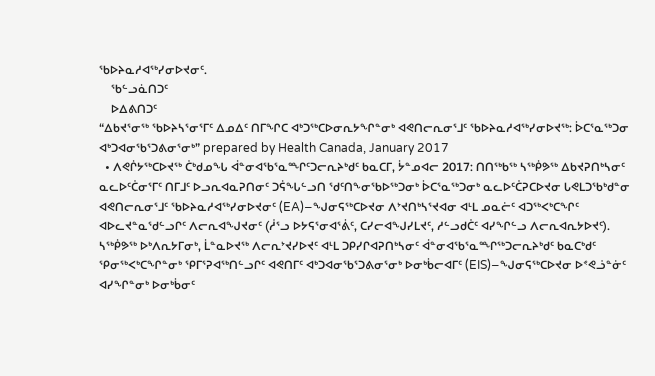ᖃᐅᔨᓇᓱᐊᖅᓯᓂᐅᔪᓂᑦ.
    ᖃᓪᓗᓈᑎᑐᑦ
    ᐅᐃᕕᑎᑐᑦ
“ᐃᑲᔪᕐᓂᖅ ᖃᐅᔨᓴᕐᓂᕐᒥᑦ ᐃᓄᐃᑦ ᑎᒥᖏᑕ ᐊᒃᑐᖅᑕᐅᓂᕆᔭᖏᓐᓂᒃ ᐊᕙᑎᓕᕆᓂᕐᒧᑦ ᖃᐅᔨᓇᓱᐊᖅᓯᓂᐅᔪᖅ: ᐆᑕᕐᓇᖅᑐᓂ ᐊᒃᑐᐊᓂᖃᕐᑐᕕᓂᕐᓂᒃ” prepared by Health Canada, January 2017
  • ᐱᕙᒌᔭᖅᑕᐅᔪᖅ ᑖᒃᑯᓄᖓ ᐋᓐᓂᐊᖃᕐᓇᙱᑦᑐᓕᕆᔨᒃᑯᑦ ᑲᓇᑕᒥ, ᔮᓐᓄᐊᓕ 2017: ᑎᑎᖅᑲᖅ ᓴᖅᑮᕗᖅ ᐃᑲᔪᕈᑎᒃᓴᓂᑦ ᓇᓚᐅᑦᑖᓂᕐᒥᑦ ᑎᒥᒧᑦ ᐅᓗᕆᐊᓇᕈᑎᓂᑦ ᑐᕌᖓᓪᓗᑎ ᖁᑦᑎᖕᓂᖃᐅᖅᑐᓂᒃ ᐆᑕᕐᓇᖅᑐᓂᒃ ᓇᓚᐅᑦᑖᕈᑕᐅᔪᓂ ᒐᕙᒪᑐᖃᒃᑯᓐᓂ ᐊᕙᑎᓕᕆᓂᕐᒧᑦ ᖃᐅᔨᓇᓱᐊᖅᓯᓂᐅᔪᓂᑦ (EA)−ᖑᓂᕋᖅᑕᐅᔪᓂ ᐱᔾᔪᑎᒃᓴᕐᔪᐊᓂ ᐊᒻᒪ ᓄᓇᓖᑦ ᐊᑐᖅᐸᒃᑕᖏᑦ ᐊᐅᓚᔪᓐᓇᖁᓪᓗᒋᑦ ᐱᓕᕆᐊᖑᔪᓂᑦ (ᓲᕐᓗ ᐅᔭᕋᕐᓂᐊᕐᕖᑦ, ᑕᓯᓕᐊᖑᓯᒪᔪᑦ, ᓱᓪᓗᑯᑖᑦ ᐊᓯᖏᓪᓗ ᐱᓕᕆᐊᕆᔭᐅᔪᑦ). ᓴᖅᑮᕗᖅ ᐅᒃᐱᕆᔭᒥᓂᒃ, ᒫᓐᓇᐅᔪᖅ ᐱᓕᕆᔾᔪᓯᐅᔪᑦ ᐊᒻᒪ ᑐᑭᓯᒋᐊᕈᑎᒃᓴᓂᑦ ᐋᓐᓂᐊᖃᕐᓇᙱᖅᑐᓕᕆᔨᒃᑯᑦ ᑲᓇᑕᒃᑯᑦ ᕿᓂᖅᐸᒃᑕᖏᓐᓂᒃ ᕿᒥᕐᕈᐊᖅᑎᓪᓗᒋᑦ ᐊᕙᑎᒥᑦ ᐊᒃᑐᐊᓂᖃᕐᑐᕕᓂᕐᓂᒃ ᐅᓂᒃᑳᓕᐊᒥᑦ (EIS)−ᖑᓂᕋᖅᑕᐅᔪᓂ ᐅᕝᕙᓘᓐᓃᑦ ᐊᓯᖏᓐᓂᒃ ᐅᓂᒃᑳᓂᑦ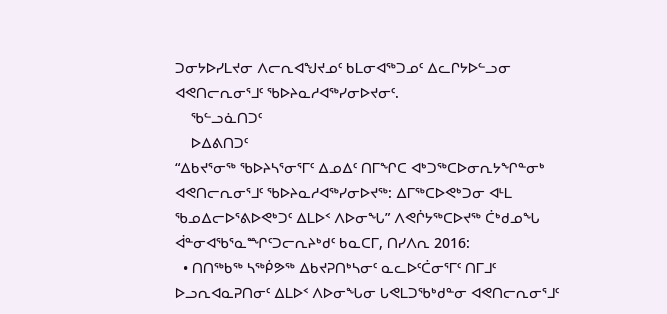ᑐᓂᔭᐅᓯᒪᔪᓂ ᐱᓕᕆᐊᖑᔪᓄᑦ ᑲᒪᓂᐊᖅᑐᓄᑦ ᐃᓚᒋᔭᐅᓪᓗᓂ ᐊᕙᑎᓕᕆᓂᕐᒧᑦ ᖃᐅᔨᓇᓱᐊᖅᓯᓂᐅᔪᓂᑦ.
    ᖃᓪᓗᓈᑎᑐᑦ
    ᐅᐃᕕᑎᑐᑦ
“ᐃᑲᔪᕐᓂᖅ ᖃᐅᔨᓴᕐᓂᕐᒥᑦ ᐃᓄᐃᑦ ᑎᒥᖏᑕ ᐊᒃᑐᖅᑕᐅᓂᕆᔭᖏᓐᓂᒃ ᐊᕙᑎᓕᕆᓂᕐᒧᑦ ᖃᐅᔨᓇᓱᐊᖅᓯᓂᐅᔪᖅ: ᐃᒥᖅᑕᐅᕙᒃᑐᓂ ᐊᒻᒪ ᖃᓄᐃᓕᐅᕐᕕᐅᕙᒃᑐᑦ ᐃᒪᐅᑉ ᐱᐅᓂᖓ” ᐱᕙᒌᔭᖅᑕᐅᔪᖅ ᑖᒃᑯᓄᖓ ᐋᓐᓂᐊᖃᕐᓇᙱᑦᑐᓕᕆᔨᒃᑯᑦ ᑲᓇᑕᒥ, ᑎᓯᐱᕆ 2016:
  • ᑎᑎᖅᑲᖅ ᓴᖅᑮᕗᖅ ᐃᑲᔪᕈᑎᒃᓴᓂᑦ ᓇᓚᐅᑦᑖᓂᕐᒥᑦ ᑎᒥᒧᑦ ᐅᓗᕆᐊᓇᕈᑎᓂᑦ ᐃᒪᐅᑉ ᐱᐅᓂᖓᓂ ᒐᕙᒪᑐᖃᒃᑯᓐᓂ ᐊᕙᑎᓕᕆᓂᕐᒧᑦ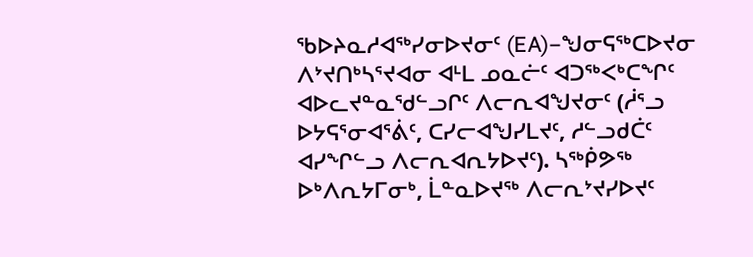ᖃᐅᔨᓇᓱᐊᖅᓯᓂᐅᔪᓂᑦ (EA)−ᖑᓂᕋᖅᑕᐅᔪᓂ ᐱᔾᔪᑎᒃᓴᕐᔪᐊᓂ ᐊᒻᒪ ᓄᓇᓖᑦ ᐊᑐᖅᐸᒃᑕᖏᑦ ᐊᐅᓚᔪᓐᓇᖁᓪᓗᒋᑦ ᐱᓕᕆᐊᖑᔪᓂᑦ (ᓲᕐᓗ ᐅᔭᕋᕐᓂᐊᕐᕖᑦ, ᑕᓯᓕᐊᖑᓯᒪᔪᑦ, ᓱᓪᓗᑯᑖᑦ ᐊᓯᖏᓪᓗ ᐱᓕᕆᐊᕆᔭᐅᔪᑦ). ᓴᖅᑮᕗᖅ ᐅᒃᐱᕆᔭᒥᓂᒃ, ᒫᓐᓇᐅᔪᖅ ᐱᓕᕆᔾᔪᓯᐅᔪᑦ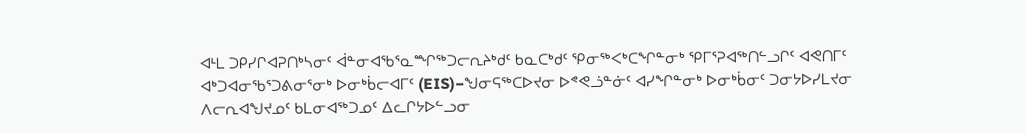ᐊᒻᒪ ᑐᑭᓯᒋᐊᕈᑎᒃᓴᓂᑦ ᐋᓐᓂᐊᖃᕐᓇᙱᖅᑐᓕᕆᔨᒃᑯᑦ ᑲᓇᑕᒃᑯᑦ ᕿᓂᖅᐸᒃᑕᖏᓐᓂᒃ ᕿᒥᕐᕈᐊᖅᑎᓪᓗᒋᑦ ᐊᕙᑎᒥᑦ ᐊᒃᑐᐊᓂᖃᕐᑐᕕᓂᕐᓂᒃ ᐅᓂᒃᑳᓕᐊᒥᑦ (EIS)−ᖑᓂᕋᖅᑕᐅᔪᓂ ᐅᕝᕙᓘᓐᓃᑦ ᐊᓯᖏᓐᓂᒃ ᐅᓂᒃᑳᓂᑦ ᑐᓂᔭᐅᓯᒪᔪᓂ ᐱᓕᕆᐊᖑᔪᓄᑦ ᑲᒪᓂᐊᖅᑐᓄᑦ ᐃᓚᒋᔭᐅᓪᓗᓂ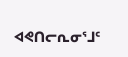ᐊᕙᑎᓕᕆᓂᕐᒧᑦ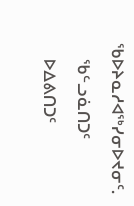ᖃᐅᔨᓇᓱᐊᖅᓯᓂᐅᔪᓂᑦ.
    ᖃᓪᓗᓈᑎᑐᑦ
    ᐅᐃᕕᑎᑐᑦ